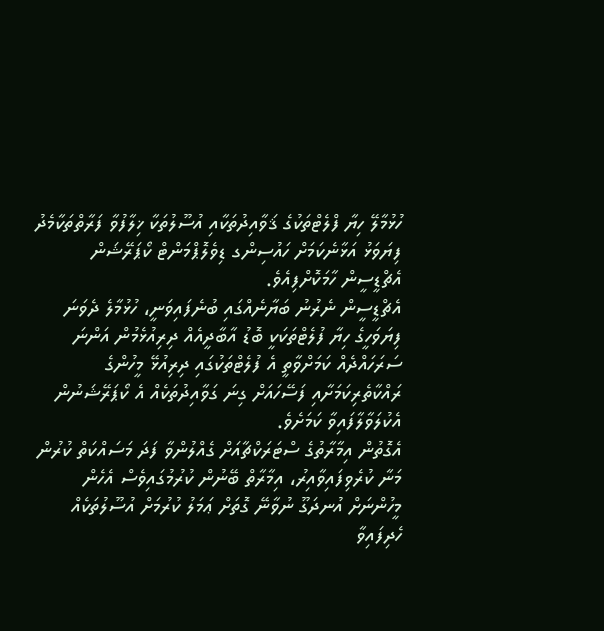ހުޅުމާލޭ ހިޔާ ފްލެޓްތަކުގެ ޤަވާއިދުތަކާއި އުސޫލުތަކާ ޚިލާފުވާ ފަރާތްތަކާމެދު ފިޔަވަޅު އަޅާނެކަމަށް ހައުސިންގ ޑިވެލޮޕްމަންޓް ކޯޕަރޭޝަން އެޗްޑީސީން ހާމަކޮށްފިއެވެ.
އެޗްޑީސީން ނެރުނު ބަޔާނެއްގައި ބުނެފައިވަނީ، ހުޅުމާލެ ދެވަނަ ފިޔަވަހީގެ ހިޔާ ފުލެޓްތަކަކީ ބޮޑު އާބާދީއެއް ދިރިއުޅެމުން އަންނަ ސަރަހައްދެއް ކަމަށްވާތީ އެ ފުލެޓްތަކުގައި ދިރިއުޅޭ މީހުންގެ ރައްކާތެރިކަމަށާއި ފަސޭހައަށް ގިނަ ގަވާއިދުތަކެއް އެ ކޯޕަރޭޝަނުން އެކުލަވާލާފައިވާ ކަމަށެވެ.
އެގޮތުން އިމާރާތުގެ ސްޓަރަކްޗާއަށް ގެއްލުންވާ ފަދަ މަސައްކަތް ކުރުން މަނާ ކުރެވިފައިވާއިރު، އިމާރާތް ބޭނުން ކުރުމުގައިވެސް އެހެން މީހުންނަށް އުނދަގޫ ނުވާނޭ ގޮތަށް ޢަމަލު ކުރުމަށް އުސޫލުތަކެއް ހެދިފައިވާ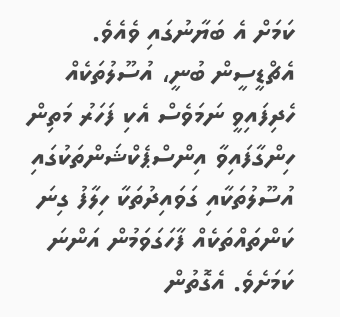ކަމަށް އެ ބަޔާނުގައި ވެއެވެ.
އެޗްޑީސީން ބުނީ، އުސޫލުތަކެއް ހެދިފައިވީ ނަމަވެސް އެކި ފަހަރު މަތިން ހިންގާފައިވާ އިންސްޕެކްޝަންތަކުގައި އުސޫލުތަކާއި ގަވައިދުތަކާ ހިލާފު ގިނަ ކަންތައްތަކެއް ފާހަގަވަމުން އަންނަ ކަމަށެވެ. އެގޮތުން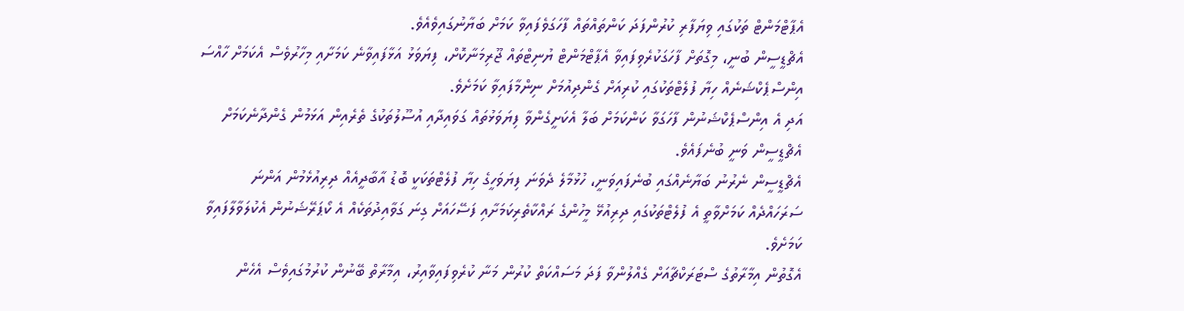އެޕާޓްމަންޓް ތަކުގައި ވިޔަފާރި ކުރުންފަދަ ކަންތައްތައް ފާހަގަވެފައިވާ ކަމަށް ބަޔާނުގައިވެއެވެ.
އެޗްޑީސީން ބުނީ، މިގޮތަށް ފާހަގަކުރެވިފައިވާ އެޕާޓްމަންޓް ޔުނިޓްތައް ޖޫރިމަނާކޮށް، ފިޔަވަޅު އަޅާފައިވާނެ ކަމަށާއި މިހާރުވެސް އެކަމަށް ހާއްސަ އިންސްޕެކްޝަނެއް ހިޔާ ފުލެޓްތަކުގައި ކުރިއަށް ގެންދިއުމަށް ނިންމާފައިވާ ކަމަށެވެ.
އަދި އެ އިންސްޕެކްޝަނުން ފާހަގަވާ ކަންކަމަށް ބަލާ އެކަށީގެންވާ ފިޔަވަޅުތައް ގަވައިދާއި އުސޫލުތަކުގެ ތެރެއިން އަޅަމުން ގެންދާނެކަމަށް އެޗްޑީސީން ވަނީ ބުނެފައެވެ.
އެޗްޑީސީން ނެރުނު ބަޔާނެއްގައި ބުނެފައިވަނީ، ހުޅުމާލެ ދެވަނަ ފިޔަވަހީގެ ހިޔާ ފުލެޓްތަކަކީ ބޮޑު އާބާދީއެއް ދިރިއުޅެމުން އަންނަ ސަރަހައްދެއް ކަމަށްވާތީ އެ ފުލެޓްތަކުގައި ދިރިއުޅޭ މީހުންގެ ރައްކާތެރިކަމަށާއި ފަސޭހައަށް ގިނަ ގަވާއިދުތަކެއް އެ ކޯޕަރޭޝަނުން އެކުލަވާލާފައިވާ ކަމަށެވެ.
އެގޮތުން އިމާރާތުގެ ސްޓަރަކްޗާއަށް ގެއްލުންވާ ފަދަ މަސައްކަތް ކުރުން މަނާ ކުރެވިފައިވާއިރު، އިމާރާތް ބޭނުން ކުރުމުގައިވެސް އެހެން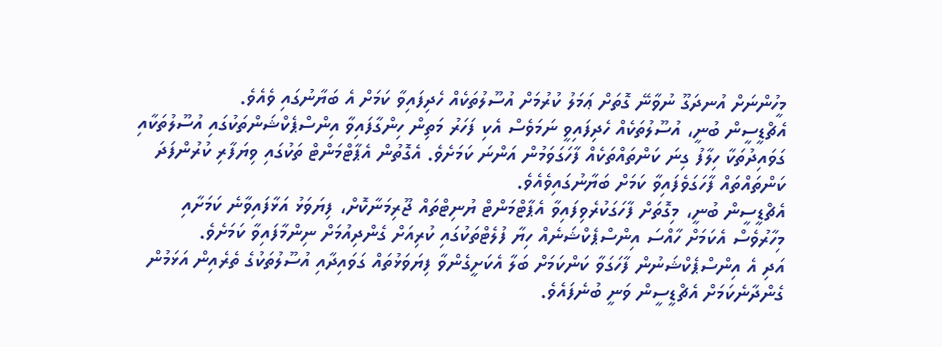މީހުންނަށް އުނދަގޫ ނުވާނޭ ގޮތަށް ޢަމަލު ކުރުމަށް އުސޫލުތަކެއް ހެދިފައިވާ ކަމަށް އެ ބަޔާނުގައި ވެއެވެ.
އެޗްޑީސީން ބުނީ، އުސޫލުތަކެއް ހެދިފައިވީ ނަމަވެސް އެކި ފަހަރު މަތިން ހިންގާފައިވާ އިންސްޕެކްޝަންތަކުގައި އުސޫލުތަކާއި ގަވައިދުތަކާ ހިލާފު ގިނަ ކަންތައްތަކެއް ފާހަގަވަމުން އަންނަ ކަމަށެވެ. އެގޮތުން އެޕާޓްމަންޓް ތަކުގައި ވިޔަފާރި ކުރުންފަދަ ކަންތައްތައް ފާހަގަވެފައިވާ ކަމަށް ބަޔާނުގައިވެއެވެ.
އެޗްޑީސީން ބުނީ، މިގޮތަށް ފާހަގަކުރެވިފައިވާ އެޕާޓްމަންޓް ޔުނިޓްތައް ޖޫރިމަނާކޮށް، ފިޔަވަޅު އަޅާފައިވާނެ ކަމަށާއި މިހާރުވެސް އެކަމަށް ހާއްސަ އިންސްޕެކްޝަނެއް ހިޔާ ފުލެޓްތަކުގައި ކުރިއަށް ގެންދިއުމަށް ނިންމާފައިވާ ކަމަށެވެ.
އަދި އެ އިންސްޕެކްޝަނުން ފާހަގަވާ ކަންކަމަށް ބަލާ އެކަށީގެންވާ ފިޔަވަޅުތައް ގަވައިދާއި އުސޫލުތަކުގެ ތެރެއިން އަޅަމުން ގެންދާނެކަމަށް އެޗްޑީސީން ވަނީ ބުނެފައެވެ.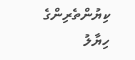ކިޔުންތެރިންގެ ހިޔާލު